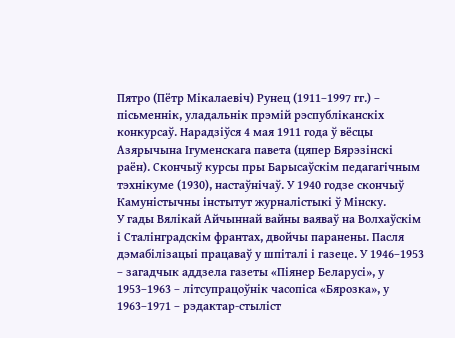Пятро (Пётр Мікалаевіч) Рунец (1911–1997 гг.) – пісьменнік, уладальнік прэмій рэспубліканскіх конкурсаў. Нарадзіўся 4 мая 1911 года ў вёсцы Азярычына Ігуменскага павета (цяпер Бярэзінскі раён). Скончыў курсы пры Барысаўскім педагагічным тэхнікуме (1930), настаўнічаў. У 1940 годзе скончыў Камуністычны інстытут журналістыкі ў Мінску.
У гады Вялікай Айчыннай вайны ваяваў на Волхаўскім і Сталінградскім франтах, двойчы паранены. Пасля дэмабілізацыі працаваў у шпіталі і газеце. У 1946–1953 – загадчык аддзела газеты «Піянер Беларусі», у 1953–1963 – літсупрацоўнік часопіса «Бярозка», у 1963–1971 – рэдактар-стыліст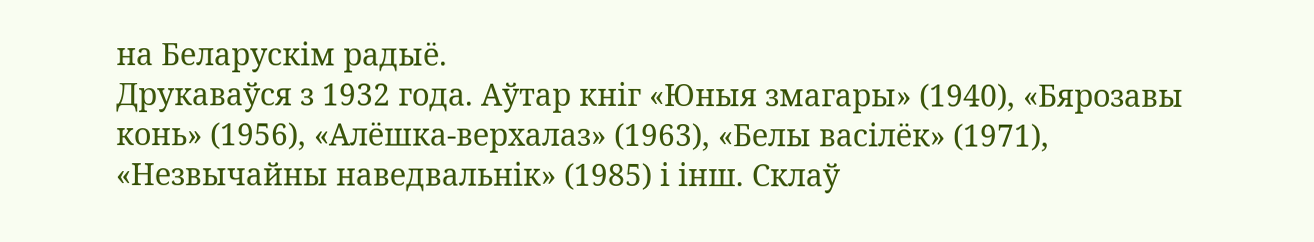на Беларускім радыё.
Друкаваўся з 1932 года. Аўтар кніг «Юныя змагары» (1940), «Бярозавы конь» (1956), «Алёшка-верхалаз» (1963), «Белы васілёк» (1971), «Незвычайны наведвальнік» (1985) і інш. Склаў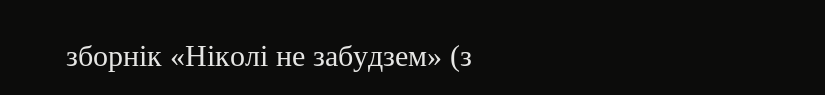зборнік «Ніколі не забудзем» (з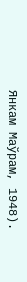Янкам Маўрам, 1948).